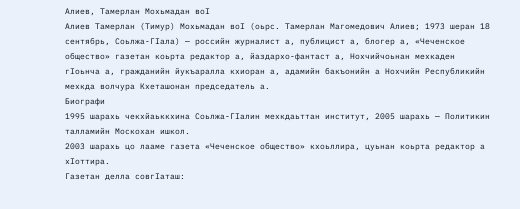Алиев, Тамерлан Мохьмадан воӀ
Алиев Тамерлан (Тимур) Мохьмадан воӀ (оьрс. Тамерлан Магомедович Алиев; 1973 шеран 18 сентябрь, Соьлжа-ГӀала) — российн журналист а, публицист а, блогер а, «Чеченское общество» газетан коьрта редактор а, йаздархо-фантаст а, Нохчийчоьнан мехкаден гӀоьнча а, гражданийн йукъаралла кхиоран а, адамийн бакъонийн а Нохчийн Республикийн мехкда волчура Кхеташонан председатель а.
Биографи
1995 шарахь чекхйаьккхина Соьлжа-ГӀалин мехкдаьттан институт, 2005 шарахь — Политикин талламийн Москохан ишкол.
2003 шарахь цо лааме газета «Чеченское общество» кхоьллира, цуьнан коьрта редактор а хӀоттира.
Газетан делла совгӀаташ: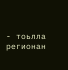- тоьлла регионан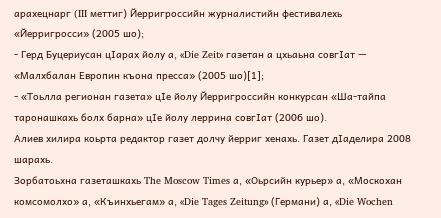арахецнарг (III меттиг) Йерригроссийн журналистийн фестивалехь «Йерригросси» (2005 шо);
- Герд Буцериусан цӀарах йолу а, «Die Zeit» газетан а цхьаьна совгӀат — «Малхбалан Европин къона пресса» (2005 шо)[1];
- «Тоьлла регионан газета» цӀе йолу Йерригроссийн конкурсан «Ша-тайпа таронашкахь болх барна» цӀе йолу леррина совгӀат (2006 шо).
Алиев хилира коьрта редактор газет долчу йерриг хенахь. Газет дӀаделира 2008 шарахь.
Зорбатоьхна газеташкахь The Moscow Times а, «Оьрсийн курьер» а, «Москохан комсомолхо» а, «Къинхьегам» а, «Die Tages Zeitung» (Германи) а, «Die Wochen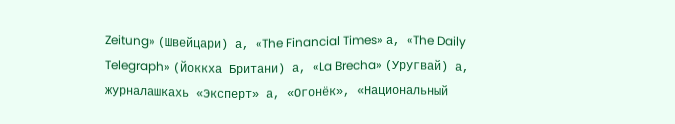Zeitung» (Швейцари) а, «The Financial Times» а, «The Daily Telegraph» (Йоккха Британи) а, «La Brecha» (Уругвай) а, журналашкахь «Эксперт» а, «Огонёк», «Национальный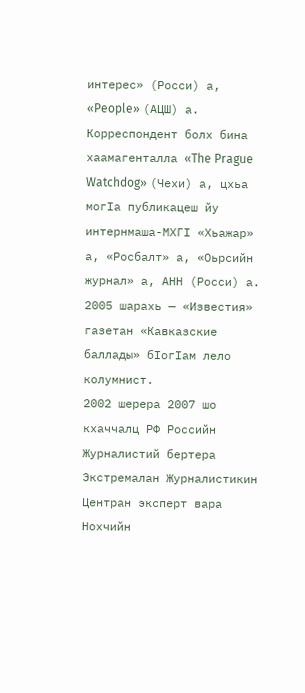интерес» (Росси) а, «People» (АЦШ) а. Корреспондент болх бина хаамагенталла «The Prague Watchdog» (Чехи) а, цхьа могӀа публикацеш йу интернмаша-МХГӀ «Хьажар» а, «Росбалт» а, «Оьрсийн журнал» а, АНН (Росси) а.
2005 шарахь — «Известия» газетан «Кавказские баллады» бӀогӀам лело колумнист.
2002 шерера 2007 шо кхаччалц РФ Российн Журналистий бертера Экстремалан Журналистикин Центран эксперт вара Нохчийн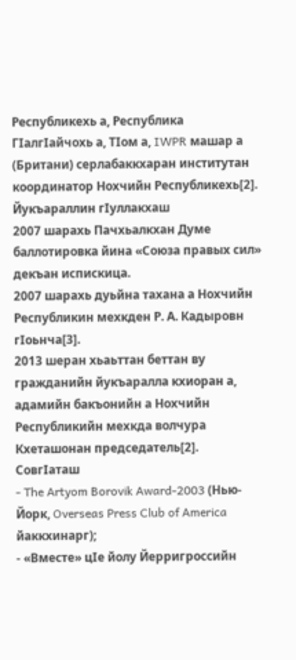Республикехь а, Республика ГӀалгӀайчохь а, ТӀом а, IWPR машар а (Британи) серлабаккхаран институтан координатор Нохчийн Республикехь[2].
Йукъараллин гӀуллакхаш
2007 шарахь Пачхьалкхан Думе баллотировка йина «Союза правых сил» декъан испискица.
2007 шарахь дуьйна тахана а Нохчийн Республикин мехкден Р. А. Кадыровн гӀоьнча[3].
2013 шеран хьаьттан беттан ву гражданийн йукъаралла кхиоран а, адамийн бакъонийн а Нохчийн Республикийн мехкда волчура Кхеташонан председатель[2].
СовгӀаташ
- The Artyom Borovik Award-2003 (Нью-Йорк, Overseas Press Club of America йаккхинарг);
- «Вместе» цӀе йолу Йерригроссийн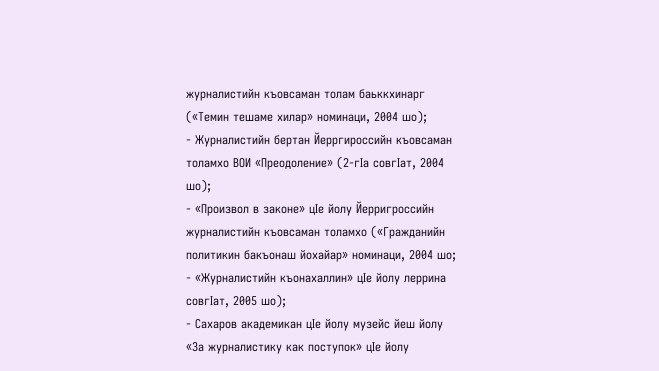журналистийн къовсаман толам баьккхинарг («Темин тешаме хилар» номинаци, 2004 шо);
- Журналистийн бертан Йерргироссийн къовсаман толамхо ВОИ «Преодоление» (2-гӀа совгӀат, 2004 шо);
- «Произвол в законе» цӀе йолу Йерригроссийн журналистийн къовсаман толамхо («Гражданийн политикин бакъонаш йохайар» номинаци, 2004 шо;
- «Журналистийн къонахаллин» цӀе йолу леррина совгӀат, 2005 шо);
- Сахаров академикан цӀе йолу музейс йеш йолу «За журналистику как поступок» цӀе йолу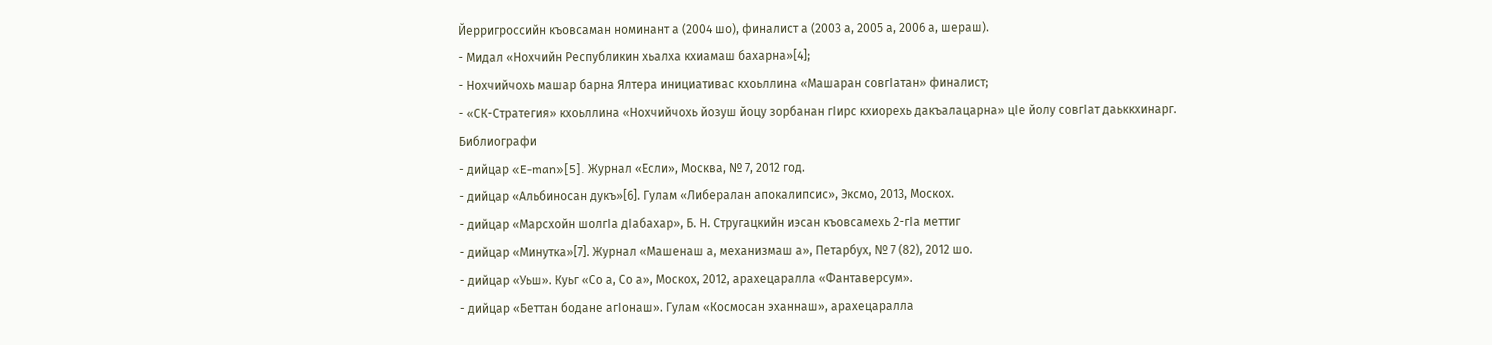Йерригроссийн къовсаман номинант а (2004 шо), финалист а (2003 а, 2005 а, 2006 а, шераш).
- Мидал «Нохчийн Республикин хьалха кхиамаш бахарна»[4];
- Нохчийчохь машар барна Ялтера инициативас кхоьллина «Машаран совгӀатан» финалист;
- «СК-Стратегия» кхоьллина «Нохчийчохь йозуш йоцу зорбанан гӀирс кхиорехь дакъалацарна» цӀе йолу совгӀат даьккхинарг.
Библиографи
- дийцар «E-man»[5]. Журнал «Если», Москва, № 7, 2012 год.
- дийцар «Альбиносан дукъ»[6]. Гулам «Либералан апокалипсис», Эксмо, 2013, Москох.
- дийцар «Марсхойн шолгӀа дӀабахар», Б. Н. Стругацкийн иэсан къовсамехь 2-гӀа меттиг
- дийцар «Минутка»[7]. Журнал «Машенаш а, механизмаш а», Петарбух, № 7 (82), 2012 шо.
- дийцар «Уьш». Куьг «Со а, Со а», Москох, 2012, арахецаралла «Фантаверсум».
- дийцар «Беттан бодане агӀонаш». Гулам «Космосан эханнаш», арахецаралла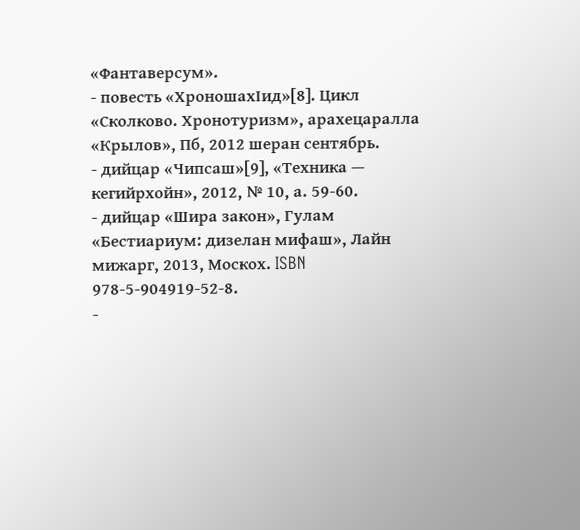«Фантаверсум».
- повесть «ХроношахӀид»[8]. Цикл «Сколково. Хронотуризм», арахецаралла «Крылов», Пб, 2012 шеран сентябрь.
- дийцар «Чипсаш»[9], «Техника — кегийрхойн», 2012, № 10, а. 59-60.
- дийцар «Шира закон», Гулам «Бестиариум: дизелан мифаш», Лайн мижарг, 2013, Москох. ISBN 978-5-904919-52-8.
-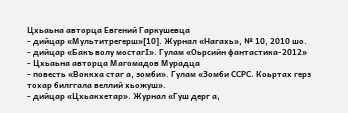Цхьаьна авторца Евгений Гаркушевца
- дийцар «Мультитрегерш»[10]. Журнал «Нагахь», № 10, 2010 шо.
- дийцар «Бакъ волу мостагӀ». Гулам «Оьрсийн фантастика-2012»
- Цхьаьна авторца Магомадов Мурадца
- повесть «Воккха стаг а, зомби». Гулам «Зомби ССРС. Коьртах герз тохар билггала веллий хьожуш».
- дийцар «Цхьакхетар». Журнал «Гуш дерг а,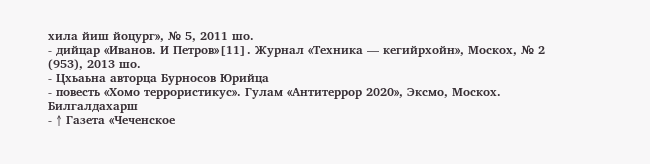хила йиш йоцург», № 5, 2011 шо.
- дийцар «Иванов. И Петров»[11]. Журнал «Техника — кегийрхойн», Москох, № 2 (953), 2013 шо.
- Цхьаьна авторца Бурносов Юрийца
- повесть «Хомо террористикус». Гулам «Антитеррор 2020», Эксмо, Москох.
Билгалдахарш
- ↑ Газета «Чеченское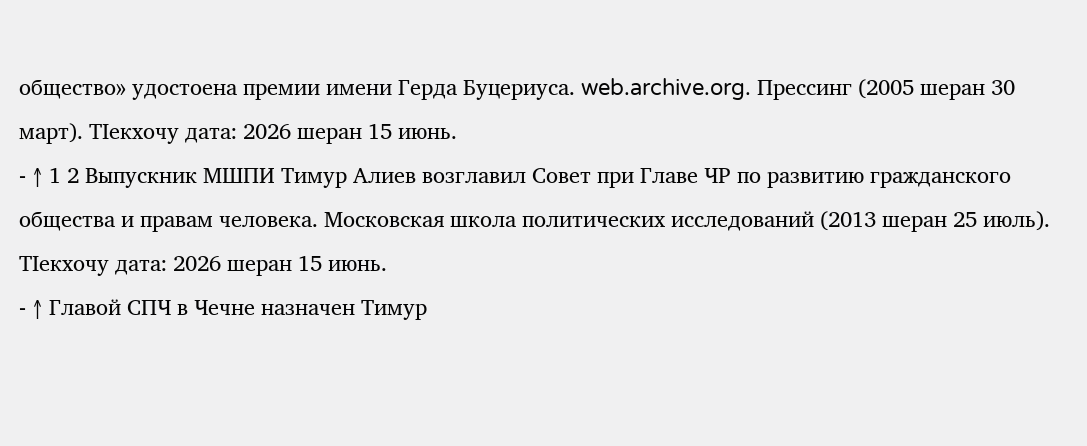общество» удостоена премии имени Герда Буцериуса. web.archive.org. Прессинг (2005 шеран 30 март). ТӀекхочу дата: 2026 шеран 15 июнь.
- ↑ 1 2 Выпускник МШПИ Тимур Алиев возглавил Совет при Главе ЧР по развитию гражданского общества и правам человека. Московская школа политических исследований (2013 шеран 25 июль). ТӀекхочу дата: 2026 шеран 15 июнь.
- ↑ Главой СПЧ в Чечне назначен Тимур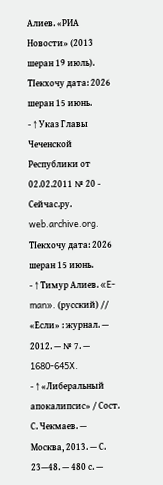Алиев. «РИА Новости» (2013 шеран 19 июль). ТӀекхочу дата: 2026 шеран 15 июнь.
- ↑ Указ Главы Чеченской Республики от 02.02.2011 № 20 - Сейчас.ру. web.archive.org. ТӀекхочу дата: 2026 шеран 15 июнь.
- ↑ Тимур Алиев. «E-man». (русский) // «Если» : журнал. — 2012. — № 7. — 1680-645X.
- ↑ «Либеральный апокалипсис» / Сост. С. Чекмаев. — Москва, 2013. — С. 23—48. — 480 с. —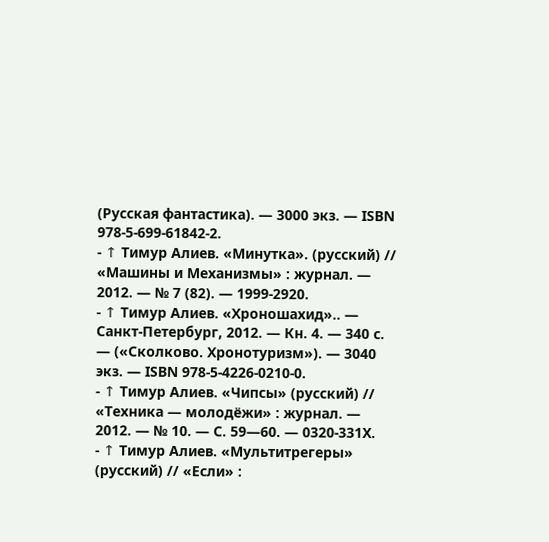(Русская фантастика). — 3000 экз. — ISBN 978-5-699-61842-2.
- ↑ Тимур Алиев. «Минутка». (русский) // «Машины и Механизмы» : журнал. — 2012. — № 7 (82). — 1999-2920.
- ↑ Тимур Алиев. «Хроношахид».. — Санкт-Петербург, 2012. — Кн. 4. — 340 с. — («Сколково. Хронотуризм»). — 3040 экз. — ISBN 978-5-4226-0210-0.
- ↑ Тимур Алиев. «Чипсы» (русский) // «Техника — молодёжи» : журнал. — 2012. — № 10. — С. 59—60. — 0320-331X.
- ↑ Тимур Алиев. «Мультитрегеры» (русский) // «Если» :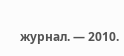журнал. — 2010.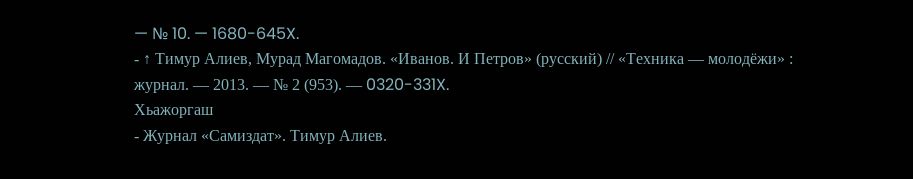— № 10. — 1680-645X.
- ↑ Тимур Алиев, Мурад Магомадов. «Иванов. И Петров» (русский) // «Техника — молодёжи» : журнал. — 2013. — № 2 (953). — 0320-331X.
Хьажоргаш
- Журнал «Самиздат». Тимур Алиев.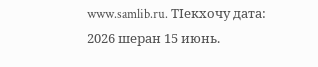www.samlib.ru. ТӀекхочу дата: 2026 шеран 15 июнь.